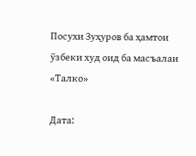Посухи Зуҳуров ба ҳамтои ӯзбеки худ оид ба масъалаи «Талко»

Дата: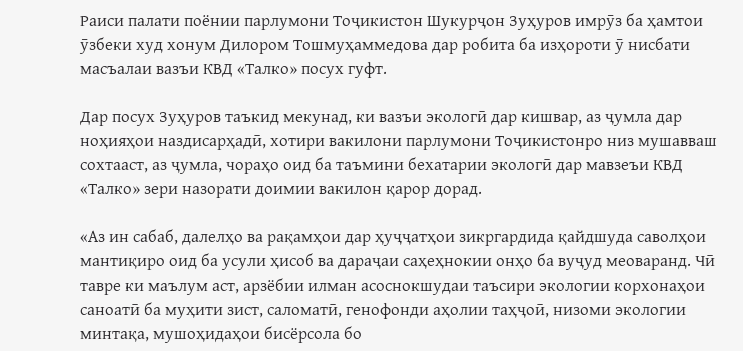Раиси палати поёнии парлумони Тоҷикистон Шукурҷон Зуҳуров имрӯз ба ҳамтои ӯзбеки худ хонум Дилором Тошмуҳаммедова дар робита ба изҳороти ӯ нисбати масъалаи вазъи КВД «Талко» посух гуфт.

Дар посух Зуҳуров таъкид мекунад, ки вазъи экологӣ дар кишвар, аз ҷумла дар ноҳияҳои наздисарҳадӣ, хотири вакилони парлумони Тоҷикистонро низ мушавваш сохтааст, аз ҷумла, чораҳо оид ба таъмини бехатарии экологӣ дар мавзеъи КВД «Талко» зери назорати доимии вакилон қарор дорад.

«Аз ин сабаб, далелҳо ва рақамҳои дар ҳуҷҷатҳои зикргардида қайдшуда саволҳои мантиқиро оид ба усули ҳисоб ва дараҷаи саҳеҳнокии онҳо ба вуҷуд меоваранд. Чӣ тавре ки маълум аст, арзёбии илман асоснокшудаи таъсири экологии корхонаҳои саноатӣ ба муҳити зист, саломатӣ, генофонди аҳолии таҳҷоӣ, низоми экологии минтақа, мушоҳидаҳои бисёрсола бо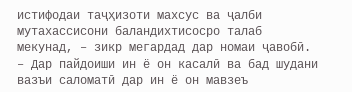истифодаи таҷҳизоти махсус ва ҷалби мутахассисони баландихтисосро талаб мекунад, – зикр мегардад дар номаи ҷавобӣ. – Дар пайдоиши ин ё он касалӣ ва бад шудани вазъи саломатӣ дар ин ё он мавзеъ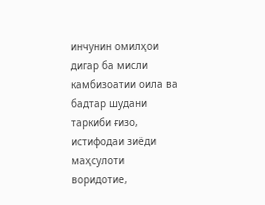инчунин омилҳои дигар ба мисли камбизоатии оила ва бадтар шудани таркиби ғизо, истифодаи зиёди маҳсулоти воридотие,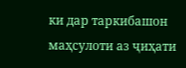ки дар таркибашон маҳсулоти аз ҷиҳати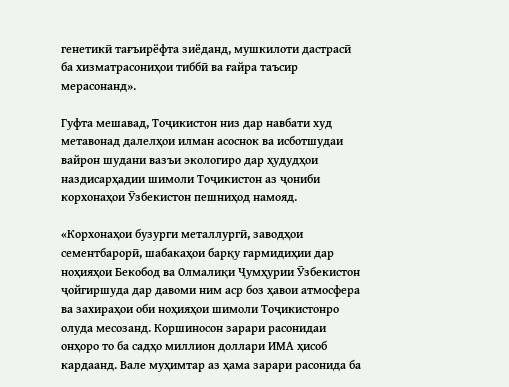генетикӣ тағъирёфта зиёданд, мушкилоти дастрасӣ ба хизматрасониҳои тиббӣ ва ғайра таъсир мерасонанд».

Гуфта мешавад, Тоҷикистон низ дар навбати худ метавонад далелҳои илман асоснок ва исботшудаи вайрон шудани вазъи экологиро дар ҳудудҳои наздисарҳадии шимоли Тоҷикистон аз ҷониби корхонаҳои Ӯзбекистон пешниҳод намояд.

«Корхонаҳои бузурги металлургӣ, заводҳои сементбарорӣ, шабакаҳои барқу гармидиҳии дар ноҳияҳои Бекобод ва Олмалиқи Ҷумҳурии Ӯзбекистон ҷойгиршуда дар давоми ним аср боз ҳавои атмосфера ва захираҳои оби ноҳияҳои шимоли Тоҷикистонро олуда месозанд. Коршиносон зарари расонидаи онҳоро то ба садҳо миллион доллари ИМА ҳисоб кардаанд. Вале муҳимтар аз ҳама зарари расонида ба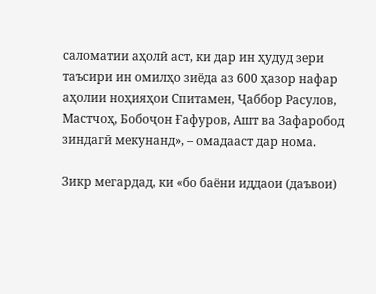саломатии аҳолӣ аст, ки дар ин ҳудуд зери таъсири ин омилҳо зиёда аз 600 ҳазор нафар аҳолии ноҳияҳои Спитамен, Ҷаббор Расулов, Мастчоҳ, Бобоҷон Ғафуров, Ашт ва Зафаробод зиндагӣ мекунанд», – омадааст дар нома.

Зикр мегардад, ки «бо баёни иддаои (даъвои)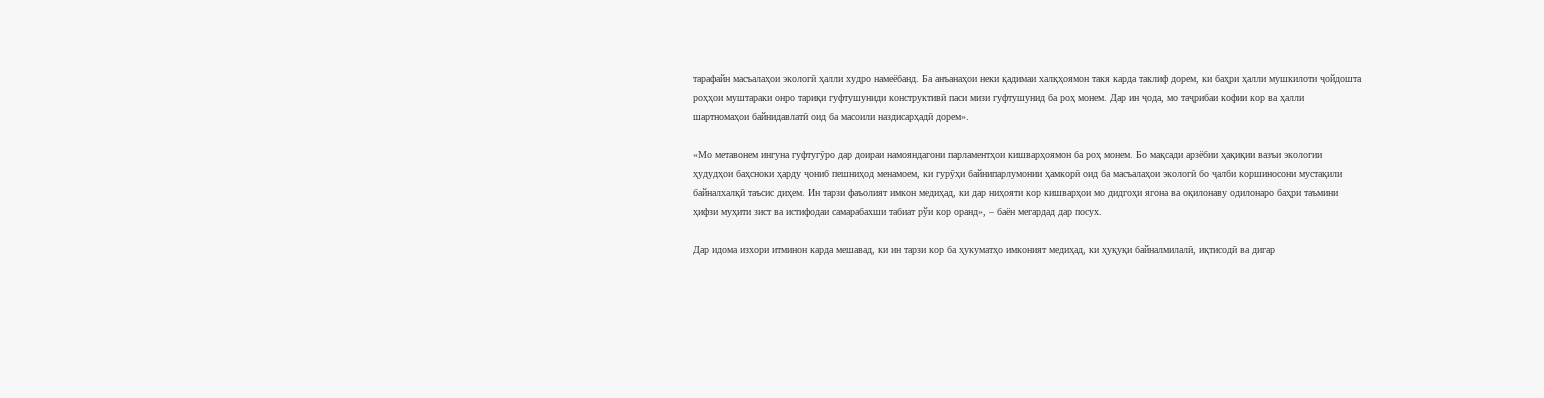тарафайн масъалаҳои экологӣ ҳалли худро намеёбанд. Ба анъанаҳои неки қадимаи халқҳоямон такя карда таклиф дорем, ки баҳри ҳалли мушкилоти ҷойдошта роҳҳои муштараки онро тариқи гуфтушуниди конструктивӣ паси мизи гуфтушунид ба роҳ монем. Дар ин ҷода, мо таҷрибаи кофии кор ва ҳалли шартномаҳои байнидавлатӣ оид ба масоили наздисарҳадӣ дорем».

«Мо метавонем ингуна гуфтугӯро дар доираи намояндагони парламентҳои кишварҳоямон ба роҳ монем. Бо мақсади арзёбии ҳақиқии вазъи экологии ҳудудҳои баҳсноки ҳарду ҷониб пешниҳод менамоем, ки гурӯҳи байнипарлумонии ҳамкорӣ оид ба масъалаҳои экологӣ бо ҷалби коршиносони мустақили байналхалқӣ таъсис диҳем. Ин тарзи фаъолият имкон медиҳад, ки дар ниҳояти кор кишварҳои мо дидгоҳи ягона ва оқилонаву одилонаро баҳри таъмини ҳифзи муҳити зист ва истифодаи самарабахши табиат рўи кор оранд», – баён мегардад дар посух.

Дар идома изхори итминон карда мешавад, ки ин тарзи кор ба ҳукуматҳо имконият медиҳад, ки ҳуқуқи байналмилалӣ, иқтисодӣ ва дигар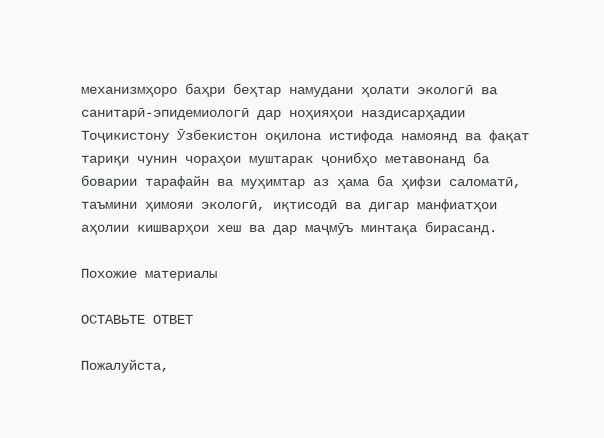механизмҳоро баҳри беҳтар намудани ҳолати экологӣ ва санитарӣ-эпидемиологӣ дар ноҳияҳои наздисарҳадии Тоҷикистону Ӯзбекистон оқилона истифода намоянд ва фақат тариқи чунин чораҳои муштарак ҷонибҳо метавонанд ба боварии тарафайн ва муҳимтар аз ҳама ба ҳифзи саломатӣ, таъмини ҳимояи экологӣ, иқтисодӣ ва дигар манфиатҳои аҳолии кишварҳои хеш ва дар маҷмӯъ минтақа бирасанд.

Похожие материалы

ОСТАВЬТЕ ОТВЕТ

Пожалуйста,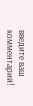введите ваш комментарий!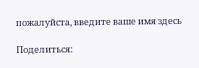пожалуйста, введите ваше имя здесь

Поделиться: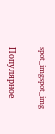spot_imgspot_img

Популярное